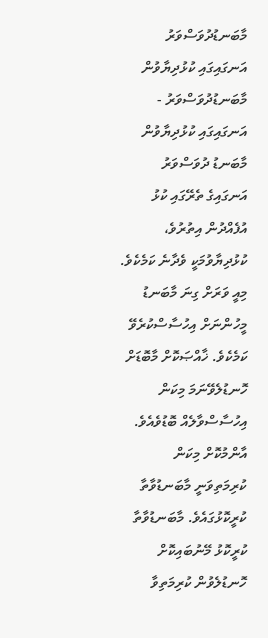މާބަނޑުދުވަސްވަރު އަނގައިގައި ކުޅުދިޔާވުން
މާބަނޑުދުވަސްވަރު - އަނގައިގައި ކުޅުދިޔާވުން
މާބަނޑު ދުވަސްވަރު އަނގައިގެ ތެރޭގައި ކުޅު އުފެއްދުން އިތުރުވެ، ކުޅުދިޔާވުމަކީ ވެދާނެ ކަމެކެވެ. މިއީ ވަރަށް ގިނަ މާބަނޑު މީހުންނަށް އިހުސާސްކުރެވޭ ކަމެކެވެ. ޚާއްޞަކޮށް މާބޮޑަށް ހޮނޑުލެވޭނަމަ މިކަން އިހުސާސްވާލެއް ބޮޑުވެއެވެ. އާންމުކޮށް މިކަން ކުރިމަތިވަނީ މާބަނޑުވާތާ ކުރީކޮޅުގައެވެ. މާބަނޑުވާތާ ކުރީކޮޅު މޭނުބައިކޮށް ހޮނޑުލެވުން ކުރިމަތިވާ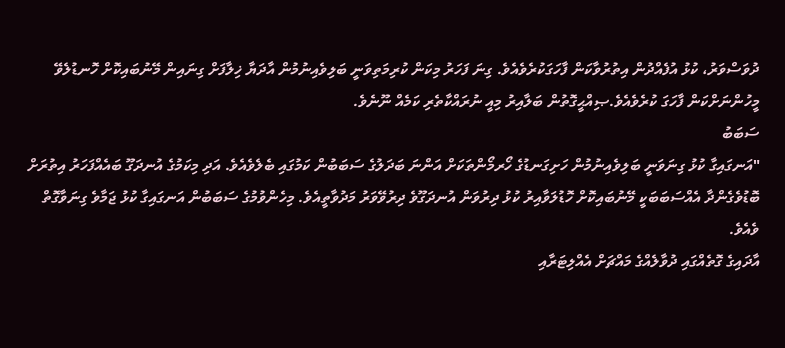ދުވަސްވަރު، ކުޅު އުފެއްދުން އިތުރުވާކަން ފާހަގަކުރެވެއެވެ. ގިނަ ފަހަރު މިކަން ކުރިމަތިވަނީ ބަލިވެއިނުމުން އާދަޔާ ޚިލާފަށް ގިނައިން މޭނުބައިކޮށް ހޮނޑުލެވޭ މީހުންނަށްކަން ފާހަގަ ކުރެވެއެވެ.ޞިއްޙީގޮތުން ބަލާއިރު މިއީ ނުރައްކާތެރި ކަމެއް ނޫނެވެ.
ސަބަބު
"އަނގައިގާ ކުޅު ގިނަވަނީ ބަލިވެއިނުމުން ހަށިގަނޑުގެ ހޯރމޯންތަކަށް އަންނަ ބަދަލުގެ ސަބަބުން ކަމުގައި ބެލެވެއެވެ. އަދި މިކަމުގެ އުނދަގޫ ބައެއްފަހަރު އިތުރަށް ބޮޑުވެގެންދާ އެއްސަބަބަކީ މޭނުބައިކޮށް ހޮޑުލަވާއިރު ކުޅު ދިރުވަން އުނދަގޫވެ ދިރުވޭވަރު މަދުވާތީއެވެ. މިހެންވުމުގެ ސަބަބުން އަނގައިގާ ކުޅު ޖަމާވެ ގިނަވާގޮތް ވެއެވެ.
އާދައިގެ ގޮތެއްގައި ދުވާލެއްގެ މައްޗަށް އެއްލިޓަރާއި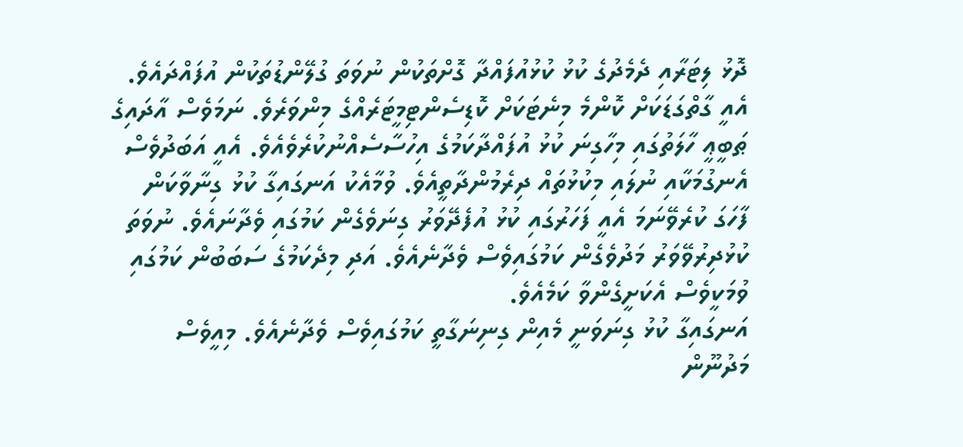ދޮޅު ލިޓަރާއި ދެމެދުގެ ކުޅު ކުޅުއުފައްދާ ގޮށްތަކުން ނުވަތަ ގުލޭންޑުތަކުން އުފައްދައެވެ. އެއީ ގާތްގަޑަކަށް ކޮންމެ މިނެޓަކަށް ކޮޑިސެންޓިމީޓަރެއްގެ މިންވަރެވެ. ނަމަވެސް އާދައިގެ ޠަބީޢީ ހާލަތުގައި މިހާގިނަ ކުޅު އުފައްދާކަމުގެ އިހުސާސެއްނުކުރެވެއެވެ. އެއީ އަބަދުވެސް އެނގުމަކާއި ނުލައި މިކުޅުތައް ދިރެމުންދާތީއެވެ. ވުމާއެކު އަނގައިގާ ކުޅު ގިނާވާކަން ފާހަގަ ކުރެވޭނަމަ އެއީ ފަހަރުގައި ކުޅު އުފެދޭވަރު ގިނަވެގެން ކަމުގައި ވެދާނައެވެ. ނުވަތަ ކުޅުދިރުވޭވަރު މަދުވެގެން ކަމުގައިވެސް ވެދާނެއެވެ. އަދި މިދެކަމުގެ ސަބަބުން ކަމުގައި ވުމަކީވެސް އެކަށީގެންވާ ކަމެއެވެ.
އަނގައިގާ ކުޅު ގިނަވަނީ މެއިން ގިނިނަގާތީ ކަމުގައިވެސް ވެދާނެއެވެ. މިއީވެސް މަދުނޫން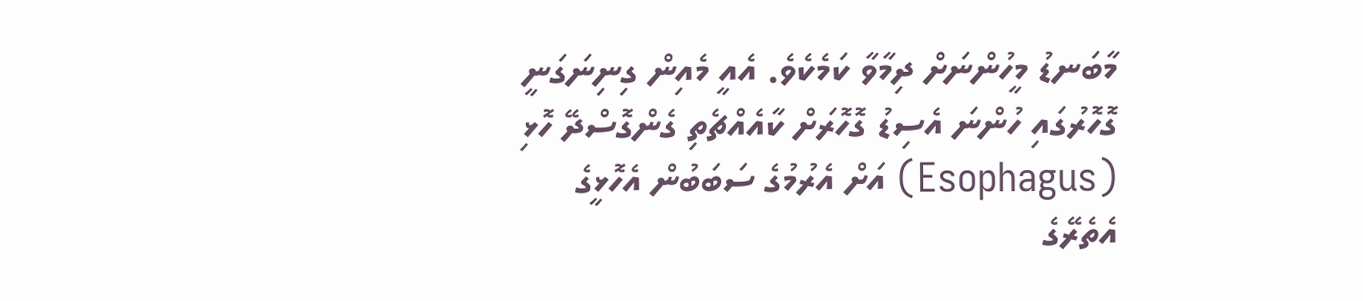މާބަނޑު މީހުންނަށް ދިމާވާ ކަމެކެވެ. އެއީ މެއިން ގިނިނަގަނީ ގޮހޮރުގައި ހުންނަ އެސިޑު ގޮހޮރަށް ކާއެއްޗެތި ގެންގޮސްދޭ ހޮޅި (Esophagus) އަށް އެރުމުގެ ސަބަބުން އެހޮޅީގެ އެތެރޭގެ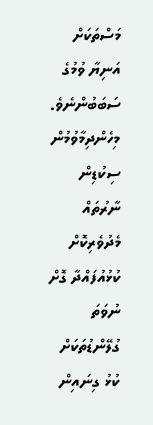މަސްތަކަށް އަނިޔާ ވުމުގެ ސަބަބުންނެވެ. މިހެންދިމާވުމުން ސިކުޑިން ނާރުތައް މެދުވެރިކޮށް ކުޅުއުފައްދާ ގޮށް ނުވަތަ ގުލޭންޑުތަކަށް ކުޅު ގިނައިން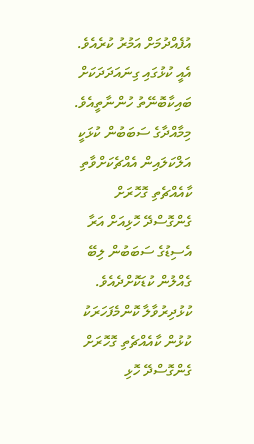އުފެއްދުމަށް އަމުރު ކުރެއެވެ. އެއީ ކުޅުގައި ގިނައަދަދަކަށް ބައިކާބޮނޭތު ހުންނާތީއެވެ. މިމާއްދާގެ ސަބަބުން ކުޅަކީ އަލްކަލައިން އެއްޗެކަށްވާތި ކާއެއްޗެތި ގޮހޮރަށް ގެންގޮސްދޭ ހޮޅިއަށް އަރާ އެސިޑުގެ ސަބަބުން ލިބޭ ގެއްލުން ކުޑަކޮށްދެއެވެ.
ކުޅުދިރުވާލާ ކޮންމެފަހަރަކު ކުޅުން ކާއެއްޗެތި ގޮހޮރަށް ގެންގޮސްދޭ ހޮޅި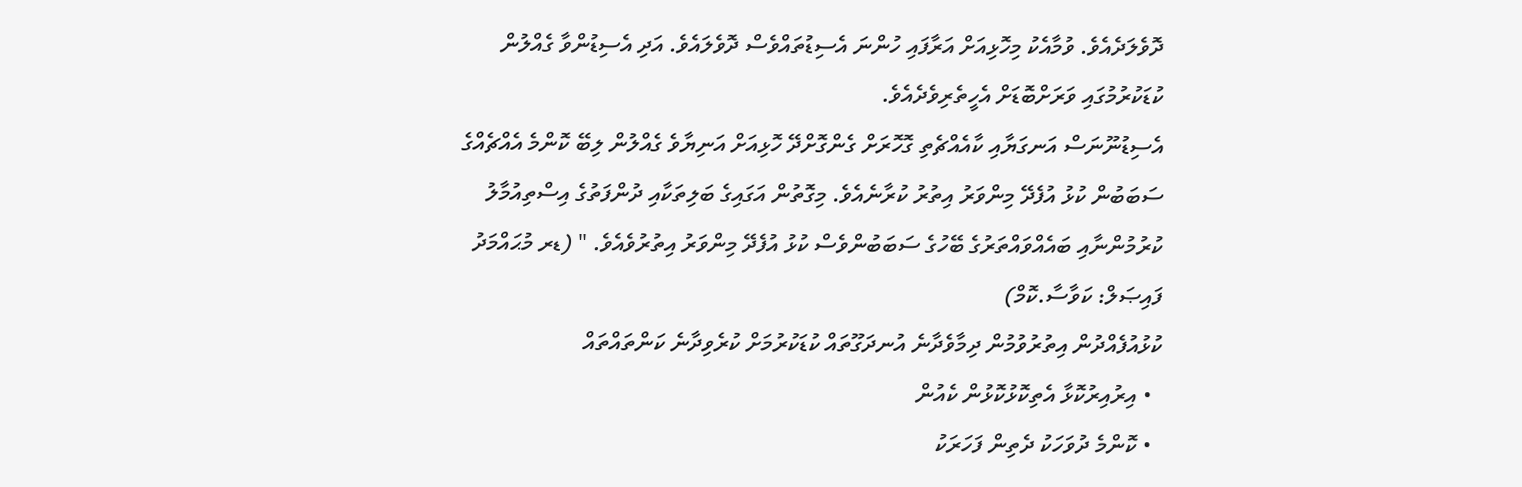ދޮވެލަދެއެވެ. ވުމާއެކު މިހޮޅިއަށް އަރާފައި ހުންނަ އެސިޑުތައްވެސް ދޮވެލައެވެ. އަދި އެސިޑުންވާ ގެއްލުން ކުޑަކުރުމުގައި ވަރަށްބޮޑަށް އެހީތެރިވެދެއެވެ.
އެސިޑުނޫނަސް އަނގަޔާއި ކާއެއްޗެތި ގޮހޮރަށް ގެންގޮށްދޭ ހޮޅިއަށް އަނިޔާވެ ގެއްލުން ލިބޭ ކޮންމެ އެއްޗެއްގެ ސަބަބުން ކުޅު އުފެދޭ މިންވަރު އިތުރު ކުރާނެއެވެ. މިގޮތުން އަގައިގެ ބަލިތަކާއި ދުންފަތުގެ އިސްތިއުމާލު ކުރުމުންނާއި ބައެއްވައްތަރުގެ ބޭހުގެ ސަބަބުންވެސް ކުޅު އުފެދޭ މިންވަރު އިތުރުވެއެވެ. " (ޑރ މުޙައްމަދު ފައިޞަލް: ކަވާސާ.ކޮމް)
ކުޅުއުފެއްދުން އިތުރުވުމުން ދިމާވެދާނެ އުނދަގޫތައް ކުޑަކުރުމަށް ކުރެވިދާނެ ކަންތައްތައް
  • އިރުއިރުކޮޅާ އެތިކޮޅުކޮޅުން ކެއުން
  • ކޮންމެ ދުވަހަކު ދެތިން ފަހަރަކު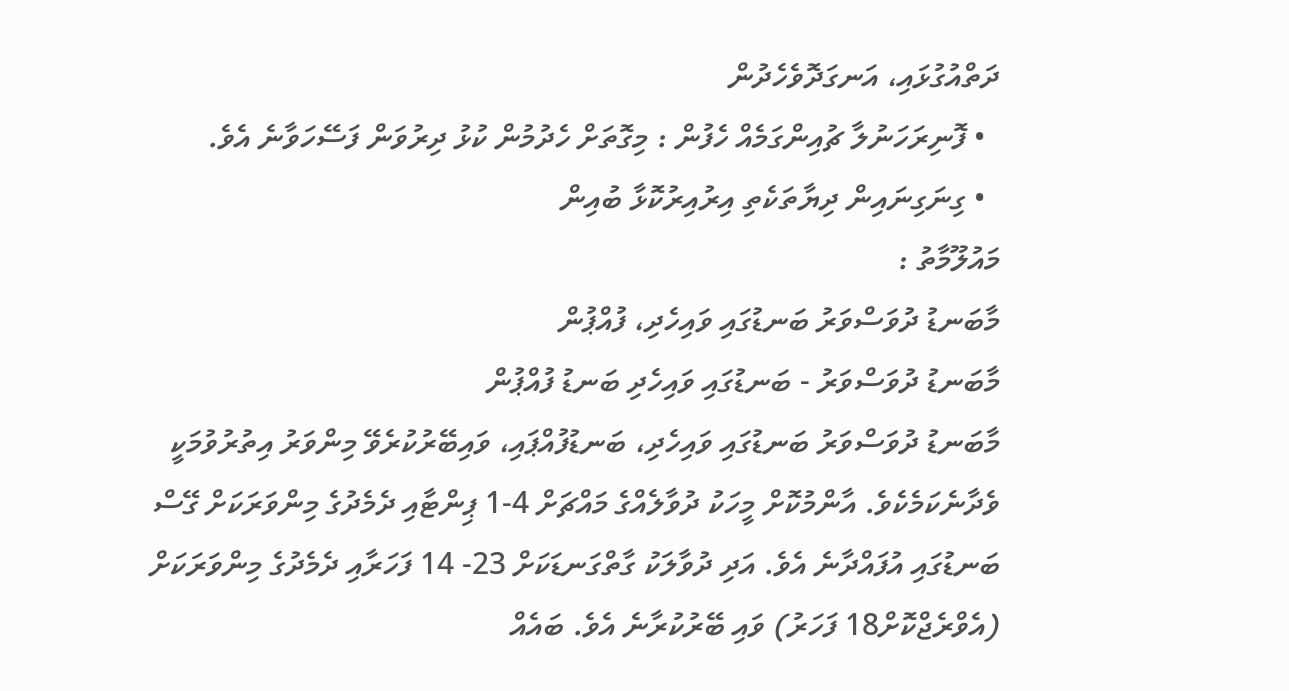ދަތްއުގުޅައި، އަނގަދޮވެހެދުން
  • ފޮނިރަހަނުލާ ޗުއިންގަމެއް ހެފުން : މިގޮތަށް ހެދުމުން ކުޅު ދިރުވަން ފަސޭހަވާނެ އެވެ.
  • ގިނަގިނައިން ދިޔާތަކެތި އިރުއިރުކޮޅާ ބުއިން
މައުލޫމާތު :
މާބަނޑު ދުވަސްވަރު ބަނޑުގައި ވައިހެދި، ފުއްޕުން
މާބަނޑު ދުވަސްވަރު - ބަނޑުގައި ވައިހެދި ބަނޑު ފުއްޕުން
މާބަނޑު ދުވަސްވަރު ބަނޑުގައި ވައިހެދި، ބަނޑުފުއްޕައި، ވައިބޭރުކުރެވޭ މިންވަރު އިތުރުވުމަކީ ވެދާނެކަމެކެވެ. އާންމުކޮށް މީހަކު ދުވާލެއްގެ މައްޗަށް 4-1 ޕިންޓާއި ދެމެދުގެ މިންވަރަކަށް ގޭސް ބަނޑުގައި އުފައްދާނެ އެވެ. އަދި ދުވާލަކު ގާތްގަނޑަކަށް 23- 14 ފަހަރާއި ދެމެދުގެ މިންވަރަކަށް (އެވްރެޖްކޮށް18 ފަހަރު) ވައި ބޭރުކުރާނެ އެވެ. ބައެއް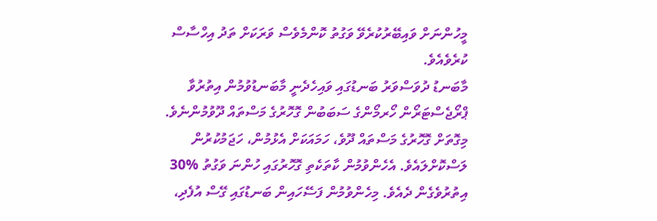މީހުންނަށް ވައިބޭރުކުރެވޭ ވަގުތު ކޮންމެވެސް ވަރަކަށް ތަދު އިހްސާސް ކުރެވެއެވެ.
މާބަނޑު ދުވަސްވަރު ބަނޑުގައި ވައިހެދެނީ މާބަނޑުވުމުން އިތުރުވާ ޕްރޯޖެސްޓަރޯން ހޯރމޯންގެ ސަބަބުން ގޮހޮރުގެ މަސްތައް ދޫވުމުންނެވެ. މިގޮތަށް ގޮހޮރުގެ މަސްތައް ދޫވެ، ހަމައަކަށް އެޅުމުން، ހަޖަމުކުރުން ލަސްކޮށްލައެވެ. އެހެންވުމުން ކާތަކެތި ގޮހޮރުގައި ހުންނަ ވަގުތު %30 އިތުރުވެގެން ދެއެވެ. މިހެންވުމުން ފަސޭހައިން ބަނޑުގައި ގޭސް އުފެދި،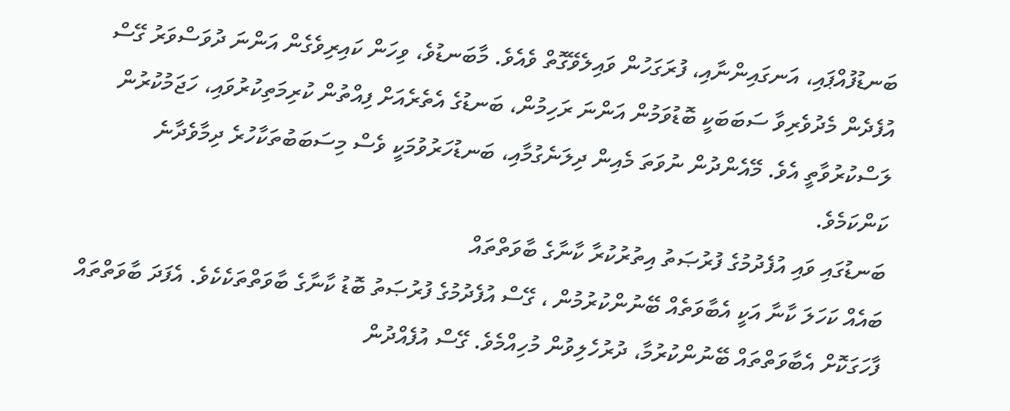ބަނޑުފުއްޕައި، އަނގައިންނާއި، ފުރަގަހުން ވައިލެވޭގޮތް ވެއެވެ. މާބަނޑުވެ، ވިހަން ކައިރިވެގެން އަންނަ ދުވަސްވަރު ގޭސް އުފެދެން މެދުވެރިވާ ސަބަބަކީ ބޮޑުވަމުން އަންނަ ރަހިމުން، ބަނޑުގެ އެތެރެއަށް ފިއްތުން ކުރިމަތިކުރުވައި، ހަޖަމުކުރުން ލަސްކުރުވާތީ އެވެ. މޭއެންދުން ނުވަތަ މެއިން ދިލަނެގުމާއި، ބަނޑުހަރުވުމަކީ ވެސް މިސަބަބުތަކާހުރެ ދިމާވެދާނެ ކަންކަމެވެ.
ބަނޑުގައި ވައި އުފެދުމުގެ ފުރުޞަތު އިތުރުކުރާ ކާނާގެ ބާވަތްތައް
ބައެއް ކަހަލަ ކާނާ އަކީ އެބާވަތެއް ބޭނުންކުރުމުން ، ގޭސް އުފެދުމުގެ ފުރުޞަތު ބޮޑު ކާނާގެ ބާވަތްތަކެކެވެ. އެފަދަ ބާވަތްތައް ފާހަގަކޮށް އެބާވަތްތައް ބޭނުންކުރުމާ، ދުރުހެލިވުން މުހިއްމެވެ. ގޭސް އުފެއްދުން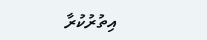އިތުރުކުރާ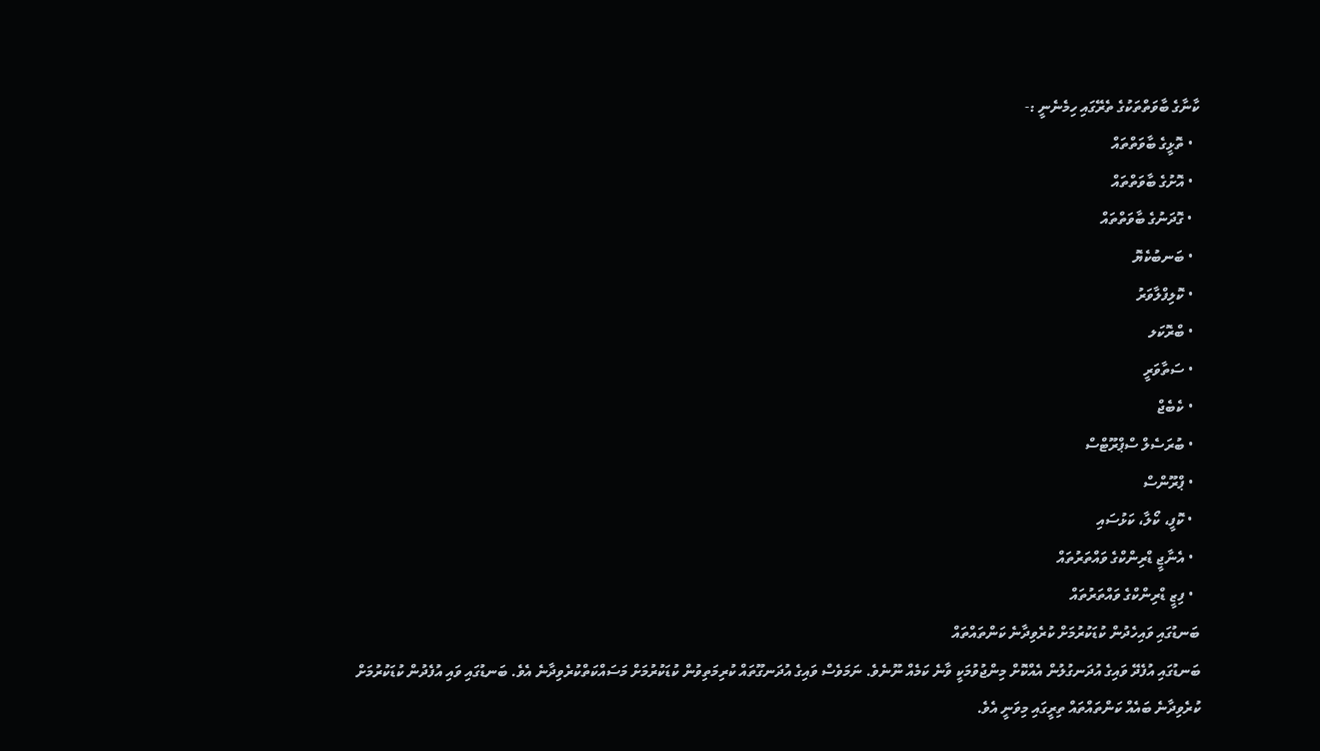ކާނާގެ ބާވަތްތަކުގެ ތެރޭގައި ހިމެނެނީ :-
  • ތޮޅީގެ ބާވަތްތައް
  • އޮށުގެ ބާވަތްތައް
  • ގޮދަނުގެ ބާވަތްތައް
  • ބަނބުކެޔޮ
  • ކޮލިފްލާވަރު
  • ބްރޮކަލ
  • ސަތާވަރީ
  • ކެބެޖް
  • ބުރަސެލް ސްޕްރޫޓްސް
  • ޕްރޫންސް
  • ކޮފީ، ކޯލާ، ކަޅުސައި
  • އެނާޖީ ޑްރިންކްގެ ވައްތަރުތައް
  • ފިޒީ ޑްރިންކްގެ ވައްތަރުތައް
ބަނޑުގައި ވައިހެދުން ކުޑަކުރުމަށް ކުރެވިދާނެ ކަންތައްތައް
ބަނޑުގައި އުފެދޭ ވައިގެ އުދަނގުލުން އެއްކޮށް މިންޖުވުމަކީ ވާނެ ކަމެއް ނޫނެވެ. ނަމަވެސް ވައިގެ އުދަނގޫތައް ކުރިމަތިވުން ކުޑަކުރުމަށް މަސައްކަތްކުރެވިދާނެ އެވެ. ބަނޑުގައި ވައި އުފެދުން ކުޑަކުރުމަށް ކުރެވިދާނެ ބައެއް ކަންތައްތައް ތިރީގައި މިވަނީ އެވެ.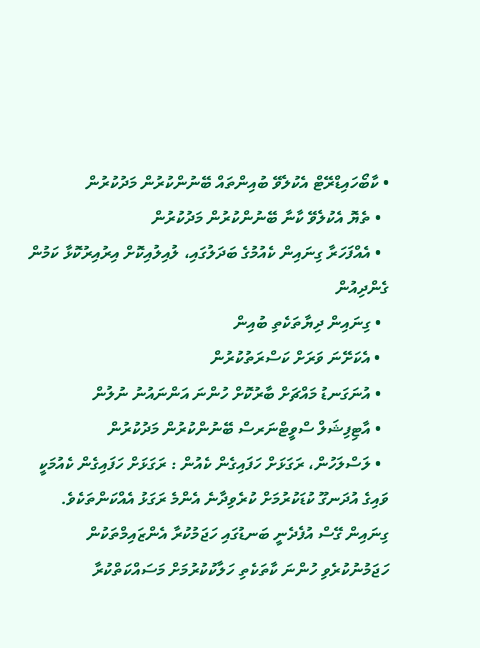• ކާބޯހައިޑްރޭޓް އެކުލެވޭ ބުއިންތައް ބޭނުންކުރުން މަދުކުރުން
  • ތެޔޮ އެކުލެވޭ ކާނާ ބޭނުންކުރުން މަދުކުރުން
  • އެއްފަހަރާ ގިނައިން ކެއުމުގެ ބަދަލުގައި، ލުއިލުއިކޮށް އިރުއިރުކޮޅާ ކަމުން ގެންދިއުން
  • ގިނައިން ދިޔާތަކެތި ބުއިން
  • އެކަށޭނަ ވަރަށް ކަސްރަތުކުރުން
  • އުނަގަނޑު މައްޗަށް ބާރުކޮށް ހުންނަ އަންނައުނު ނުލުން
  • އާޓިފިޝަލް ސްވީޓްނަރސް ބޭނުންކުރުން މަދުކުރުން
  • ލަސްލަހުން، ރަގަޅަށް ހަފައިގެން ކެއުން : ރަގަޅަށް ހަފައިގެން ކެއުމަކީ ވައިގެ އުދަނގޫ ކުޑަކުރުމަށް ކުރެވިދާނެ އެންމެ ރަގަޅު އެއްކަންތަކެވެ. ގިނައިން ގޭސް އުފެދެނީ ބަނޑުގައި ހަޖަމުކުރާ އެންޒައިމްތަކުން ހަޖަމުނުކުރެވި ހުންނަ ކާތަކެތި ހަލާކުކުރުމަށް މަސައްކަތްކުރާ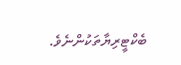ބެކްޓީރިޔާތަކުންނެވެ.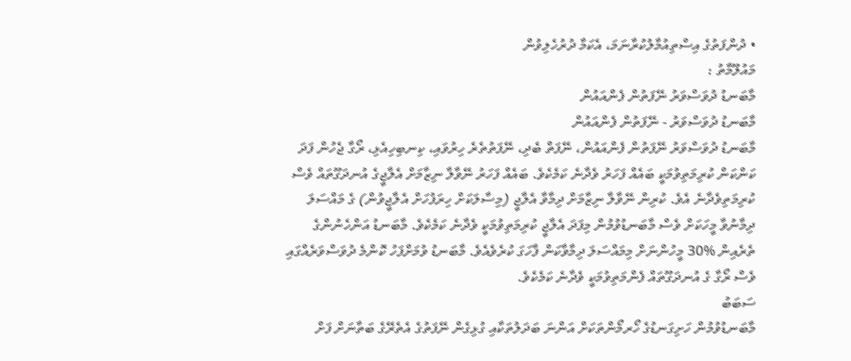• ދުންފަތުގެ އިސްތިއުމާލުކުރާނަމަ، އެކަމާ ދުރުހެލިވުން
މައުލޫމާތު :
މާބަނޑު ދުވަސްވަރު ނޭފަތުން ފެންއައުން
މާބަނޑު ދުވަސްވަރު - ނޭފަތުން ފެންއައުން
މާބަނޑު ދުވަސްވަރު ނޭފަތުން ފެންއައުން، ނޭފަތް ބެދި، ނޭފަތުތެރެ ހިރުވައި، ކިނބިހިއެޅި، ރޯގާ ޖެހުން ފަދަ ކަންކަން ކުރިމަތިވުމަކީ ބައެއް ފަހަރު ވެދާނެ ކަމެކެވެ. ބައެއް ފަހަރު ނޭވާލާ ނިޒާމަށް އެލާޖީގެ އުނދަގޫތައް ވެސް ކުރިމަތިވެދާނެ އެވެ. ކުރިން ނޭވާލާ ނިޒާމަށް ދިމާވާ އެލާޖީ (މިސާލަކަށް ހިރަފުހަށް އެލާޖީވުން) ގެ މައްސަލަ ދިމާނުވާ މީހަކަށް ވެސް މާބަނޑުވުމުން މިފަދަ އެލާޖީ ކުރިމަތިވުމަކީ ވެދާނެ ކަމެކެވެ. މާބަނޑު އަންހެނުންގެ ތެރެއިން %30 މީހުންނަށް މިމައްސަލަ ދިމާވާކަން ފާހަގަ ކުރެވެއެވެ. މާބަނޑު ވުމަށްފަހު ކޮންމެ ދުވަސްވަރެއްގައި ވެސް ރޯގާ ގެ އުނދަގޫތައް ފެންމަތިވުމަކީ ވެދާނެ ކަމެކެވެ.
ސަބަބު
މާބަނޑުވުމުން ހަށިގަނޑުގެ ހޯރމޯންތަކަށް އަންނަ ބަދަލުތަކާއި ގުޅިގެން ނޭފަތުގެ އެތެރޭގެ ބަތާނަށް ފަށް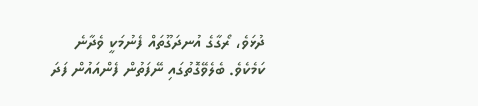ދުޅަވެ، ރޯގާގެ އުނދަގޫތައް ފެނުމަކީ ވެދާނެ ކަމެކެވެ. ބެލެވޭގޮތުގައި ނޭފަތުން ފެންއައުން ފަދަ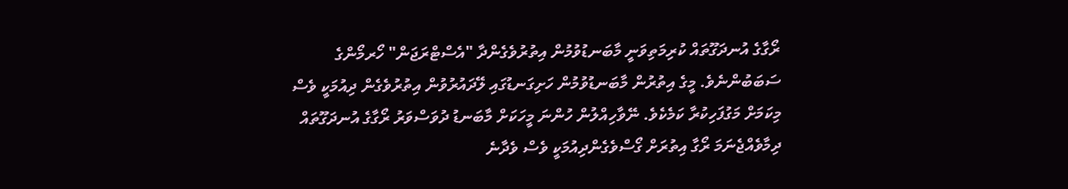ރޯގާގެ އުނދަގޫތައް ކުރިމަތިވަނީ މާބަނޑުވުމުން އިތުރުވެގެންދާ "އެސްޓްރަޖަން" ހޯރމޯންގެ ސަބަބުންނެވެ. މީގެ އިތުރުން މާބަނޑުވުމުން ހަށިގަނޑުގައި ލޭދައުރުވުން އިތުރުވެގެން ދިއުމަކީ ވެސް މިކަމަށް މަގުފަހިކުރާ ކަމެކެވެ. ނޭވާހިއްލުން ހުންނަ މީހަކަށް މާބަނޑު ދުވަސްވަރު ރޯގާގެ އުނދަގޫތައް ދިމާވެއްޖެނަމަ ރޯގާ އިތުރަށް ގޯސްވެގެންދިއުމަކީ ވެސް ވެދާނެ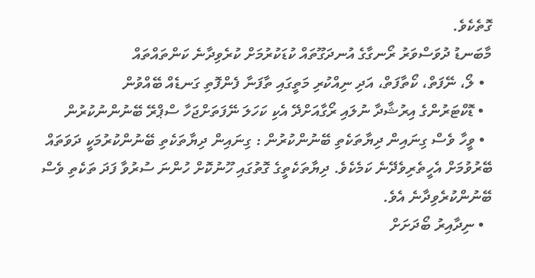ގޮތެކެވެ.
މާބަނޑު ދުވަސްވަރު ރޯނގާގެ އުނދަގޫތައް ކުޑަކުރުމަށް ކުރެވިދާނެ ކަންތައްތައް
  • ލޯ، ނޭފަތް، ކޯތާފަތް، އަދި ނިއްކުރި މަތީގައި ތާފަނާ ފެންފޮތި ގަނޑެއް ބޭއްވުން
  • ޑޮކްޓަރުންގެ އިރުޝާދާ ނުލައި ރޯގާއަށްދޭ އެކި ކަހަލަ ނޭފަތަށްޖަހާ ސްޕްރޭ ބޭނުންނުކުރުން
  • ވީހާ ވެސް ގިނައިން ދިޔާތަކެތި ބޭނުންކުރުން : ގިނައިން ދިޔާތަކެތި ބޭނުންކުރުމަކީ ދަވަތައް ބޭރުވުމަށް އެހީތެރިވެދޭނެ ކަމެކެވެ. ދިޔާތަކެތީގެ ގޮތުގައި ހޫނުކޮށް ހުންނަ ސުރުވާ ފަދަ ތަކެތި ވެސް ބޭނުންކުރެވިދާނެ އެވެ.
  • ނިދާއިރު ބޯދަށަށް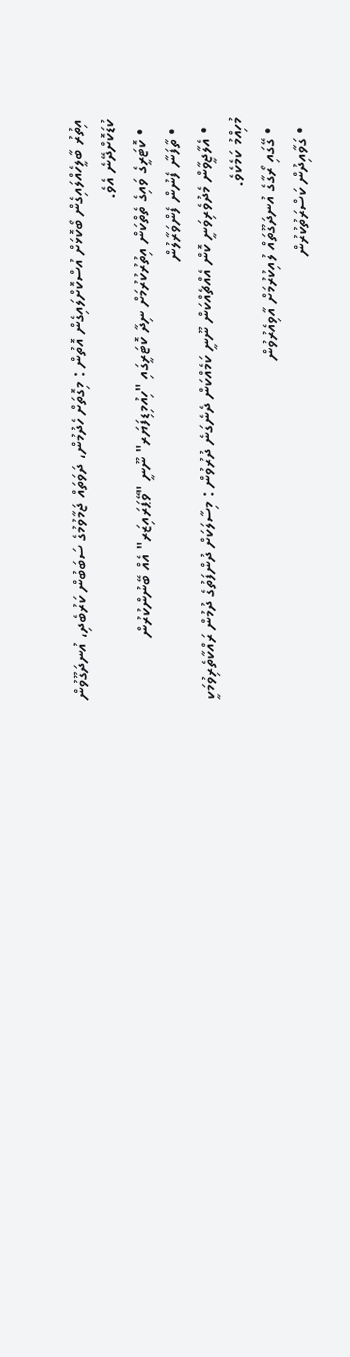އިތުރު ބާލީހެއްލައިގެން ބޯކޮޅަށް އުސްކޮށްލައިގެން އޮތުން : މިގޮތަށް ހެދުމުން، ދަވަތައް ޖަމާވުމުގެ ސަބަބުން ކަރުބެދި، އުނދަގޫވުން ކުޑަކޮށްދޭނެ އެވެ.
  • ކޮޓަރީގެ ވައިގެ ތެތްކަން އިތުރުކުރުމަށް ނިދާ ކޮޓަރީގައި "ހިއުމިޑިފަޔަރ" ނޫނީ "ވޭޕަރައިޒަރ" އެއް ބޭނުންކުރުން
  • ތާފަނާ ފެނުން ފެންވަރާލުން
  • އެލާޖީވާން މެދުވެރިވަނީ ކޮން އެއްޗެއްކަން ނޫނީ ކަމެއްކަން ދެނެގަނެ ދުރުވުން : މިސާލަކަށް ދުންފަތުގެ ދުމުން ރައްކާތެރިވުމަކީ މުހިއްމު ކަމެކެވެ.
  • ގޭގައި ރޯގާގެ އުނދަގޫތައް ލުއިކުރުމަށް އާވިއެރުވުން
  • ގަވާއިދުން ކަސްރަތުކުރުން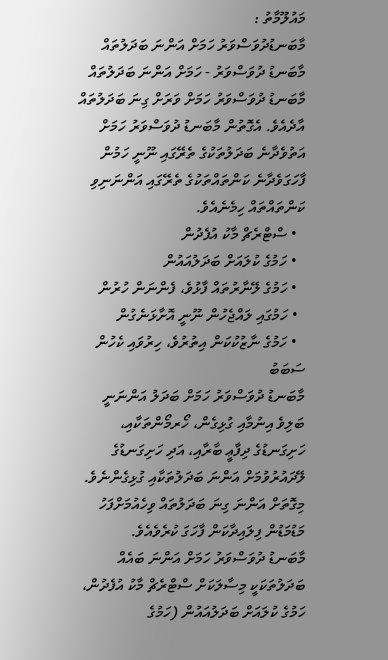މައުލޫމާތު :
މާބަނޑުދުވަސްވަރު ހަމަށް އަންނަ ބަދަލުތައް
މާބަނޑު ދުވަސްވަރު - ހަމަށް އަންނަ ބަދަލުތައް
މާބަނޑު ދުވަސްވަރު ހަމަށް ވަރަށް ގިނަ ބަދަލުތައް އާދެއެވެ. އެގޮތުން މާބަނޑު ދުވަސްވަރު ހަމަށް އަތުވެދާނެ ބަދަލުތަކުގެ ތެރޭގައި ނޫނީ ހަމުން ފާހަގަވެދާނެ ކަންތައްތަކުގެ ތެރޭގައި އަންނަނިވި ކަންތައްތައް ހިމެނެއެވެ.
  • ސްޓްރެޗް މާކު އުފެދުން
  • ހަމުގެ ކުލައަށް ބަދަލުއައުން
  • ހަމުގެ ލޭނާރުތައް ފާޅުވެ، ފެންނަން ހުރުން
  • ހަމުގައި ލައްޖެހުން ނޫނީ އޮށާޅަނެގުން
  • ހަމުގެ ނާޒުކުކަން އިތުރުވެ، ހިރުވައި ކެހުން
ސަބަބު
މާބަނޑު ދުވަސްވަރު ހަމަށް ބަދަލު އަންނަނީ ބަލިވެ އިނުމާއި ގުޅިގެން، ހޯރމޯންތަކާއި، ހަށިގަނޑުގެ ދިފާޢީ ބާރާއި، އަދި ހަށިގަނޑުގެ ލޭދައުރުވުމަށް އަންނަ ބަދަލުތަކާއި ގުޅިގެންނެވެ. މިގޮތަށް އަންނަ ގިނަ ބަދަލުތައް ވިހެއުމަށްފަހު މަޑުމަޑުން ފިލައިދާކަން ފާހަގަ ކުރެވެއެވެ.
މާބަނޑު ދުވަސްވަރު ހަމަށް އަންނަ ބައެއް ބަދަލުތަކަކީ މިސާލަކަށް ސްޓްރެޗް މާކު އުފެދުން، ހަމުގެ ކުލައަށް ބަދަލުއައުން (ހަމުގެ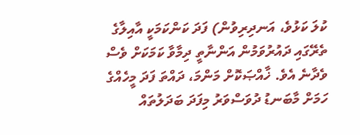ކުލަ ކަޅުވެ، އަނދިރިވުން) ފަދަ ކަންކަމަކީ އާއިލާގެ ތެރޭގައި ދައުރުވަމުން އަންނާތީ ދިމާވާ ކަމަކަށް ވެސް ވެދާނެ އެވެ. ޚާއްޞަކޮށް މަންމަ، ދައްތަ ފަދަ މީހެއްގެ ހަމަށް މާބަނޑު ދުވަސްވަރު މިފަދަ ބަދަލުތައް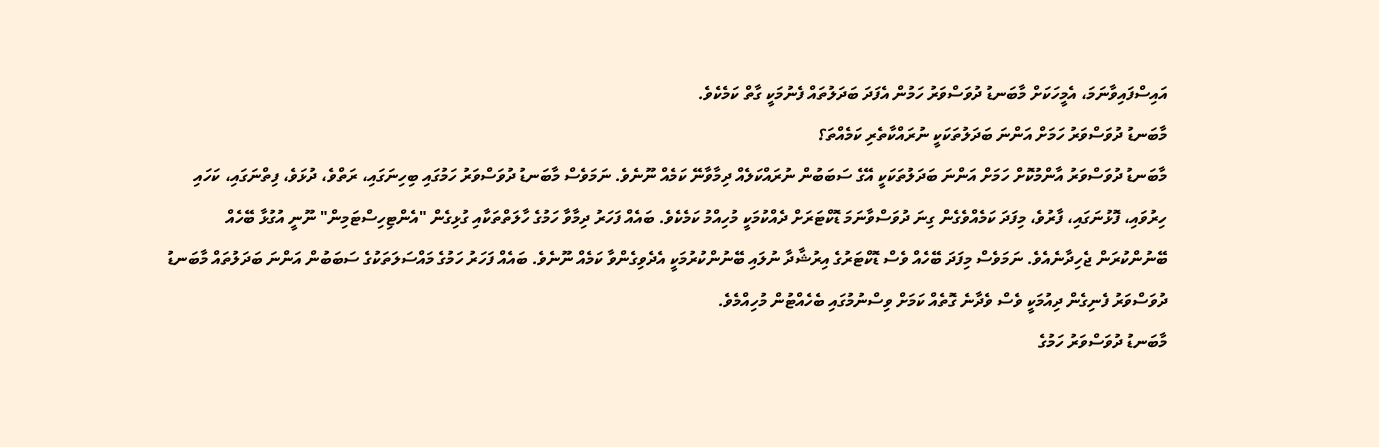އައިސްފައިވާނަމަ، އެމީހަކަށް މާބަނޑު ދުވަސްވަރު ހަމުން އެފަދަ ބަދަލުތައް ފެނުމަކީ ގާތް ކަމެކެވެ.
މާބަނޑު ދުވަސްވަރު ހަމަށް އަންނަ ބަދަލުތަކަކީ ނުރައްކާތެރި ކަމެއްތަ؟
މާބަނޑު ދުވަސްވަރު އާންމުކޮށް ހަމަށް އަންނަ ބަދަލުތަކަކީ އޭގެ ސަބަބުން ނުރައްކަލެއް ދިމާވާނޭ ކަމެއް ނޫނެވެ. ނަމަވެސް މާބަނޑު ދުވަސްވަރު ހަމުގައި ބިހިނަގައި، ރަތްވެ، ދުޅަވެ، ފިތްނަގައި، ކަހައި ހިރުވައި، ފޮޅުނަގައި، ފާރުވެ، މިފަދަ ކަމެއްވެގެން ގިނަ ދުވަސްވާނަމަ ޑޮކްޓަރަށް ދެއްކުމަކީ މުހިއްމު ކަމެކެވެ. ބައެއް ފަހަރު ދިމާވާ ހަމުގެ ހާލަތްތަކާއި ގުޅިގެން "އެންޓިހިސްޓަމިން" ނޫނީ އުގުޅާ ބޭހެއް ބޭނުންކުރަން ޖެހިދާނެއެވެ. ނަމަވެސް މިފަދަ ބޭހެއް ވެސް ޑޮކްޓަރުގެ އިރުޝާދާ ނުލައި ބޭނުންކުރުމަކީ އެދެވިގެންވާ ކަމެއް ނޫނެވެ. ބައެއް ފަހަރު ހަމުގެ މައްސަލަތަކުގެ ސަބަބުން އަންނަ ބަދަލުތައް މާބަނޑު ދުވަސްވަރު ފެނިގެން ދިއުމަކީ ވެސް ވެދާނެ ގޮތެއް ކަމަށް ވިސްނުމުގައި ބެހެއްޓުން މުހިއްމެވެ.
މާބަނޑު ދުވަސްވަރު ހަމުގެ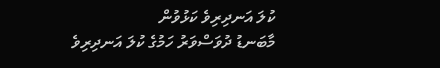ކުލަ އަނދިރިވެ ކަޅުވުން
މާބަނޑު ދުވަސްވަރު ހަމުގެ ކުލަ އަނދިރިވެ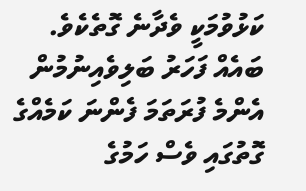ކަޅުވުމަކީ ވެދާނެ ގޮތެކެވެ. ބައެއް ފަހަރު ބަލިވެއިނުމުން އެންމެ ފުރަތަމަ ފެންނަ ކަމެއްގެ ގޮތުގައި ވެސް ހަމުގެ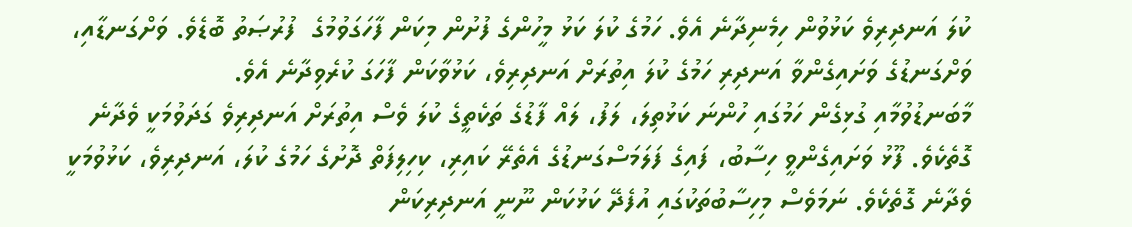ކުލަ އަނދިރިވެ ކަޅުވުން ހިމެނިދާނެ އެވެ. ހަމުގެ ކުލަ ކަޅު މީހުންގެ ފުށުން މިކަން ފާހަގަވުމުގެ  ފުރުޞަތު ބޮޑެވެ. ވަށްގަނޑާއި، ވަށްގަނޑުގެ ވަށައިގެންވާ އަނދިރި ހަމުގެ ކުލަ އިތުރަށް އަނދިރިވެ، ކަޅުވާކަން ފާހަގަ ކުރެވިދާނެ އެވެ.
މާބަނޑުވުމާއި ގުޅިގެން ހަމުގައި ހުންނަ ކަޅުތިލަ، ލަފު، ލައް ފާޑުގެ ތަކެތީގެ ކުލަ ވެސް އިތުރަށް އަނދިރިވެ ގަދަވުމަކީ ވެދާނެ ގޮތެކެވެ. ފޫޅު ވަށައިގެންވީ ހިސާބު، ފައިގެ ފަލަމަސްގަނޑުގެ އެތެރޭ ކައިރި، ކިހިލިފަތް ދޮށުގެ ހަމުގެ ކުލަ، އަނދިރިވެ، ކަޅުވުމަކީ ވެދާނެ ގޮތެކެވެ. ނަމަވެސް މިހިސާބުތަކުގައި އުފެދޭ ކަޅުކަން ނޫނީ އަނދިރިކަން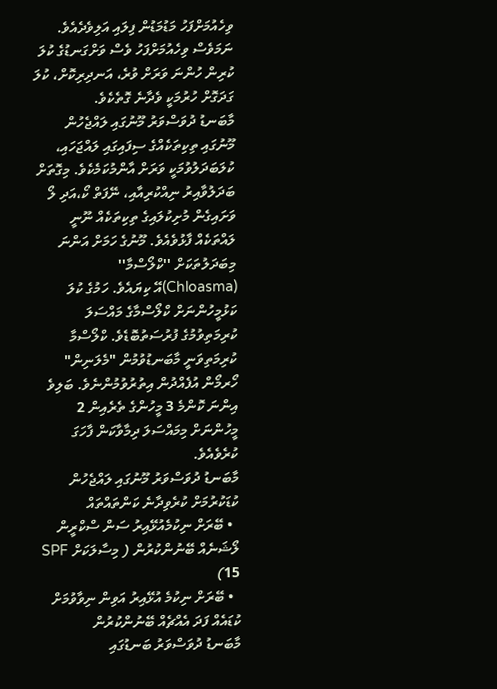ވިހެއުމަށްފަހު މަޑުމަޑުން ފިލައި އަލިވެދެއެވެ. ނަމަވެސް ވިހެއުމަށްފަހު ވެސް ވަށްގަނޑުގެ ކުލަ ކުރިން ހުންނަ ވަރަށް ވުރެ، އަނދިރިކޮށް، ކުލަ ގަދަގޮށް ހުރުމަކީ ވެދާނެ ގޮތެކެވެ.
މާބަނޑު ދުވަސްވަރު މޫނުގައި ލައްޖެހުން
މޫނުގައި ތިކިތަކެއްގެ ސިފައިގައި ލައްޖަހައި، ކުލަބަދަލުވުމަކީ ވަރަށް އާންމުކަމެކެވެ. މިގޮތަށް ބަދަލުވާއިރު ނިއްކުރިއާއި، ނޭފަތް ކޯ،އަދި ލޯ ވަށައިގެން މުށިކުލައިގެ ތިކިތަކެއް ނޫނީ ލައްތަކެއް ފާޅުވެއެވެ. މޫނުގެ ހަމަށް އަންނަ މިބަދަލުތަކަށް ''ކްލޯސްމާ'' (Chloasma)އޭ ކިޔައެވެ. ހަމުގެ ކުލަ ކަޅުމީހުންނަށް ކްލޯސްމާގެ މައްސަލަ ކުރިމަތިވުމުގެ ފުރުސަތުބޮޑެވެ. ކްލޯސްމާ ކުރިމަތިވަނީ މާބަނޑުވުމުން "މެލަނިން" ހޯރމޯން އުފެއްދުން އިތުރުވުމުންނެވެ. ބަލިވެ އިންނަ ކޮންމެ 3 މީހުންގެ ތެރެއިން 2 މީހުންނަށް މިމައްސަލަ ދިމާވާކަން ފާހަގަ ކުރެވެއެވެ.
މާބަނޑު ދުވަސްވަރު މޫނުގައި ލައްޖެހުން ކުޑަކުރުމަށް ކުރެވިދާނެ ކަންތައްތައް
  • ބޭރަށް ނިކުމެއުޅޭއިރު ސަން ސްކްރީން ލޯޝަނެއް ބޭނުންކުރުން ( މިސާލަކަށް SPF 15)
  • ބޭރަށް ނިކުމެ އުޅޭއިރު އަވިން ނިވާވުމަށް ކުޑައެއް ފަދަ އެއްޗެއް ބޭނުންކުރުން
މާބަނޑު ދުވަސްވަރު ބަނޑުގައި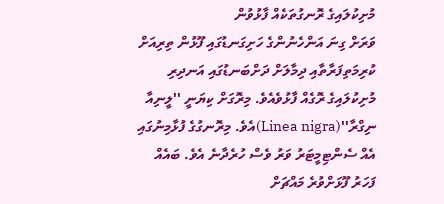މުށިކުލައިގެ ރޮނގުތަކެއް ފާޅުވުން
ވަރަށް ގިނަ އަންހެނުންގެ ހަށިގަނޑުގައި ފޫޅުން ތިރިއަށް ކުރިމަތިފަރާތާއި ދިމާލަށް ދަށްބަނޑުގައި އަނދިރި މުށިކުލައިގެ ރޮގެއް ފާޅުވެއެވެ. މިރޮގަށް ކިޔަނީ ''ލީނިއާ ނިގްރާ''(Linea nigra)އެވެ. މިރޮނގުގެ ފުޅާމިނުގައި އެއް ސެންޓިމީޓަރު ވަރު ވެސް ހުރެދާނެ އެވެ. ބައެއް ފަހަރު ފޫޅަށްވުރެ މައްޗަށް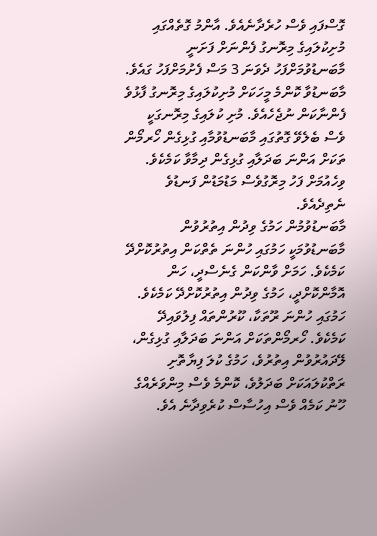ގޮސްފައި ވެސް ހުރެދާނެއެވެ. އާންމު ގޮތެއްގައި މުށިކުލައިގެ މިރޮނގު ފެންނަށް ފަށަނީ މާބަނޑުވުމަށްފަހު ދެވަނަ 3 މަސް ފެށުމަށްފަހު ގައެވެ. މާބަނޑުވާ ކޮންމެ މީހަކަށް މުށިކުލައިގެ މިރޮނގު ފާޅުވެ ފެންނާކަން ނުޖެހެއެވެ. މުށި ކުލައިގެ މިރޮނގަކީ ވެސް ބެލެވޭ ގޮތުގައި މާބަނޑުވުމާއި ގުޅިގެން ހޯރމޯން ތަކަށް އަންނަ ބަދަލާއި ގުޅިގެން ދިމާވާ ކަމެކެވެ. ވިހެއުމަށް ފަހު މިރޮގުވެސް މަޑުމަޑުން ފަނޑުވެ ނެތިދެއެވެ.
މާބަނޑުވުމުން ހަމުގެ ވިދުން އިތުރުވުން
މާބަނޑުވުމަކީ ހަމުގައި ހުންނަ ތެތްކަން އިތުރުކޮށްދޭ ކަމެކެވެ. ހަމަށް ވާންކަން ގެނެސްދީ، ހަން އޮމާންކޮށްދީ، ހަމުގެ ވިދުން އިތުރުކޮށްދޭ ކަމެކެވެ. ހަމުގައި ހުންނަ ރޫތަކާ، ކޫރުންތައް ފިލުވައިދޭ ކަމެކެވެ. ހޯރމޯންތަކަށް އަންނަ ބަދަލާއި ގުޅިގެން، ލޭދައުރުވުން އިތުރުވެ، ހަމުގެ ކުލަ ފިޔާތޮށި ރަތްކުލައަކަށް ބަދަލުވެ، ކޮންމެ ވެސް މިންވަރެއްގެ ހޫނު ކަމެއް ވެސް އިހުސާސް ކުރެވިދާނެ އެވެ.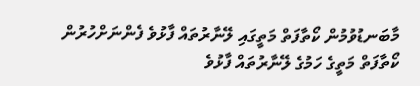މާބަނޑުވުމުން ކޯތާފަތް މަތީގައި ލޭނާރުތައް ފާޅުވެ ފެންނަށްހުރުން
ކޯތާފަތް މަތީގެ ހަމުގެ ލޭނާރުތައް ފާޅުވެ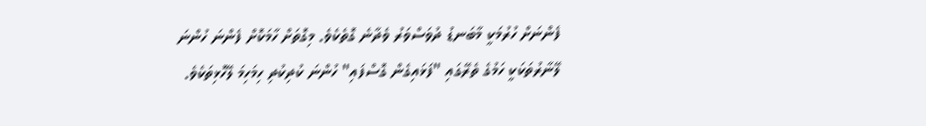ފެންނަށް ހުރުމަކީ މާބަނޑު ދުވަސްވަރު ވެދާނެ ގޮތެކެވެ. މިގޮތަށް ހާމަކޮށް ފެންނަ ހުންނަ ލޭނާރުތަކަކީ ހަމުގެ ތެރޭގައި "ފަޅައިގެން ގޮސްފައި" ހުންނަ ކުދިކުދި ހިމަހިމަ ލޭހޮޅިތަކެވެ.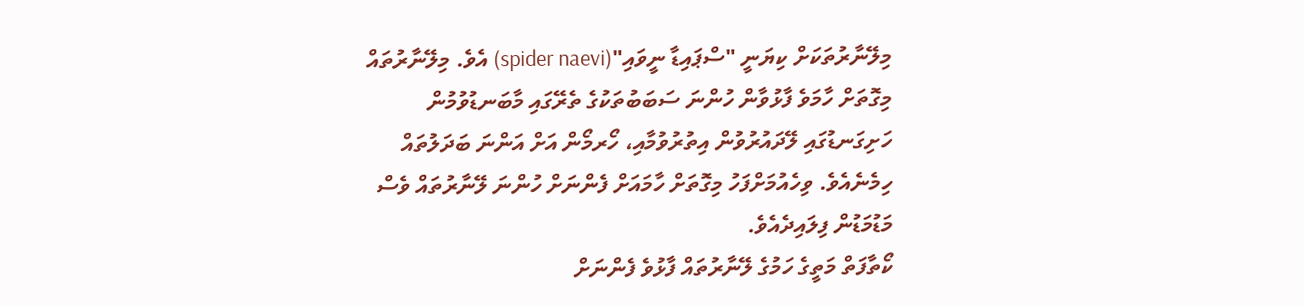މިލޭނާރުތަކަށް ކިޔަނީ "ސްޕައިޑާ ނީވައި"(spider naevi) އެވެ. މިލޭނާރުތައް މިގޮތަށް ހާމަވެ ފާޅުވާން ހުންނަ ސަބަބުތަކުގެ ތެރޭގައި މާބަނޑުވުމުން ހަށިގަނޑުގައި ލޭދައުރުވުން އިތުރުވުމާއި، ހޯރމޯން އަށް އަންނަ ބަދަލުތައް ހިމެނެއެވެ. ވިހެއުމަށްފަހު މިގޮތަށް ހާމައަށް ފެންނަށް ހުންނަ ލޭނާރުތައް ވެސް މަޑުމަޑުން ފިލައިދެއެވެ.
ކޯތާފަތް މަތީގެ ހަމުގެ ލޭނާރުތައް ފާޅުވެ ފެންނަށް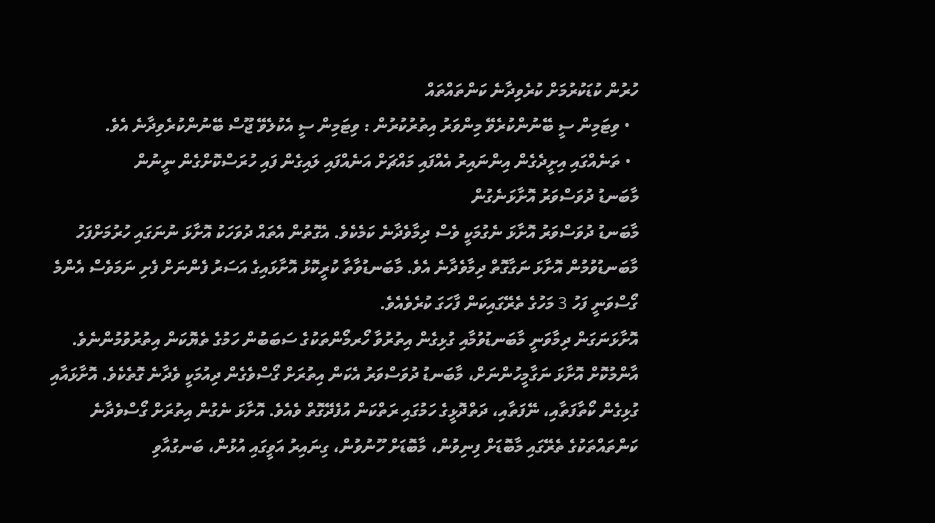ހުރުން ކުޑަކުރުމަށް ކުރެވިދާނެ ކަންތައްތައް
  • ވިޓަމިން ސީ ބޭނުންކުރެވޭ މިންވަރު އިތުރުކުރުން : ވިޓަމިން ސީ އެކުލެވޭ ޖޫސް ބޭނުންކުރެވިދާނެ އެވެ.
  • ތަނެއްގައި އިށީދެގެން އިންނައިރު އެއްފައި މައްޗަށް އަނެއްފައި ލައިގެން ފައި ހުރަސްކޮށްގެން ނީނުން
މާބަނޑު ދުވަސްވަރު އޮށާޅަނެގުން
މާބަނޑު ދުވަސްވަރު އޮށާޅަ ނެގުމަކީ ވެސް ދިމާވެދާނެ ކަމެކެވެ. އެގޮތުން އެތައް ދުވަހަކު އޮށާޅަ ނުނަގައި ހުރުމަށްފަހު މާބަނޑުވުމުން އޮށާޅަ ނަގާގޮތް ދިމާވެދާނެ އެވެ. މާބަނޑުވާތާ ކުރީކޮޅު އޮށާޅައިގެ އަސަރު ފެންނަށް ފެށި ނަމަވެސް އެންމެ ގޯސްވަނީ ފަހު 3 މަހުގެ ތެރޭގައިކަން ފާހަގަ ކުރެވެއެވެ.
އޮށާޅަނަގަން ދިމާވަނީ މާބަނޑުވުމާއި ގުޅިގެން އިތުރުވާ ހޯރމޯންތަކުގެ ސަބަބުން ހަމުގެ ތެޔޮކަން އިތުރުވުމުންނެވެ. އާންމުކޮށް އޮށާޅަ ނަގާމީހުންނަށް، މާބަނޑު ދުވަސްވަރު އެކަން އިތުރަށް ގޯސްވެގެން ދިއުމަކީ ވެދާނެ ގޮތެކެވެ. އޮށާޅައާއި ގުޅިގެން ކޯތާފަތާއި، ނޭފަތާއި، ދަތްދޮޅީގެ ހަމުގައި ރަތްކަން އުފެދޭގޮތް ވެއެވެ. އޮށާޅަ ނެގުން އިތުރަށް ގޯސްވެދާނެ ކަންތައްތަކުގެ ތެރޭގައި މާބޮޑަށް ފިނިވުން، މާބޮޑަށް ހޫނުވުން، ގިނައިރު އަވީގައި އުޅުން، ބަނގުއާވި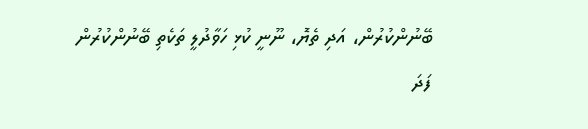ބޭނުންކުރުން، އަދި ތެޔޮ، ނޫނީ ކުޅި ހަވާދުލީ ތަކެތި ބޭނުންކުރުން ފަދަ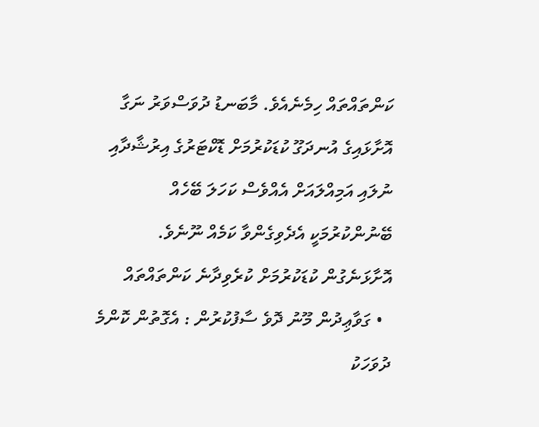ކަންތައްތައް ހިމެނެއެވެ. މާބަނޑު ދުވަސްވަރު ނަގާ އޮށާޅައިގެ އުނދަގޫ ކުޑަކުރުމަށް ޑޮކްޓަރުގެ އިރުޝާދާއި ނުލައި އަމިއްލައަށް އެއްވެސް ކަހަލަ ބޭހެއް ބޭނުންކުރުމަކީ އެދެވިގެންވާ ކަމެއް ނޫނެވެ.
އޮށާޅަނެގުން ކުޑަކުރުމަށް ކުރެވިދާނެ ކަންތައްތައް
  • ގަވާޢިދުން މޫނު ދޮވެ ސާފުކުރުން : އެގޮތުން ކޮންމެ ދުވަހަކު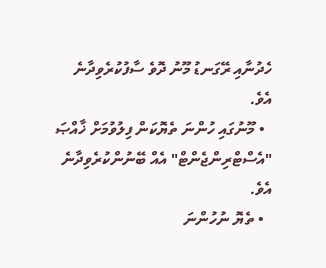ހެދުނާއި ރޭގަނޑު މޫނު ދޮވެ ސާފުކުރެވިދާނެ އެވެ.
  • މޫނުގައި ހުންނަ ތެޔޮކަން ފިލުވުމަށް ޚާއްޞަ "އެސްޓްރިންޖެންޓް" އެއް ބޭނުންކުރެވިދާނެ އެވެ.
  • ތެޔޮ ނުހުންނަ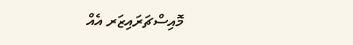މޮއިސްޗަރައިޒަރ އެއް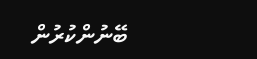ބޭނުންކުރުން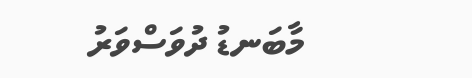މާބަނޑު ދުވަސްވަރު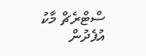ސްޓްރެޗް މާކު އުފެދުން